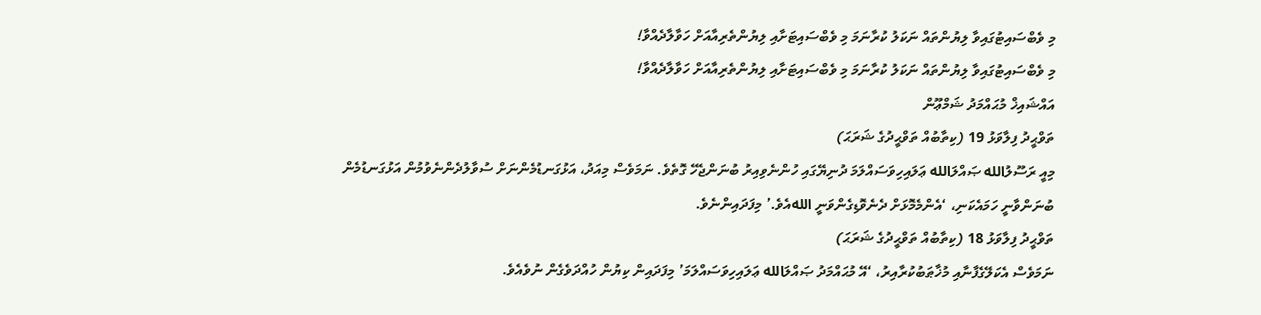މި ވެބްސައިޓުގައިވާ ލިޔުންތައް ނަކަލު ކުރާނަމަ މި ވެބްސައިޓަށާއި ލިޔުންތެރިއާއަށް ހަވާލާދެއްވާ!
މި ވެބްސައިޓުގައިވާ ލިޔުންތައް ނަކަލު ކުރާނަމަ މި ވެބްސައިޓަށާއި ލިޔުންތެރިއާއަށް ހަވާލާދެއްވާ!
އައްޝައިޚް މުޙައްމަދު ޝަމްޢޫން
ތަވްޙީދު ފިލާވަޅު 19 (ކިތާބުއް ތަވްޙީދުގެ ޝަރަޙަ)
މިއީ ރަސޫލުالله ޞައްލަالله ޢަލައިހިވަސައްލަމަ ދުނިޔޭގައި ހުންނެވިއިރު ބުނަންޖެހޭ ގޮތެވެ. ނަމަވެސް މިއަދު، އަޅުގަނޑުމެންނަށް ސުވާލުދެންނެވުމުން އަޅުގަނޑުމެން ބުނަންވާނީ ހަމައެކަނި، ‘އެންމެމޮޅަށް ދެނެވޮޑިގެންވަނީ اللهއެވެ.’ މިފަދައިންނެވެ.
ތަވްޙީދު ފިލާވަޅު 18 (ކިތާބުއް ތަވްޙީދުގެ ޝަރަޙަ)
ނަމަވެސް އެކަލޭގެފާނާއި މުޚާޠަބުކުރާއިރު، ‘އޭ މުޙައްމަދު ޞައްލަالله ޢަލައިހިވަސައްލަމަ’ މިފަދައިން ކިޔުން ހުއްދަވެގެން ނުވެއެވެ.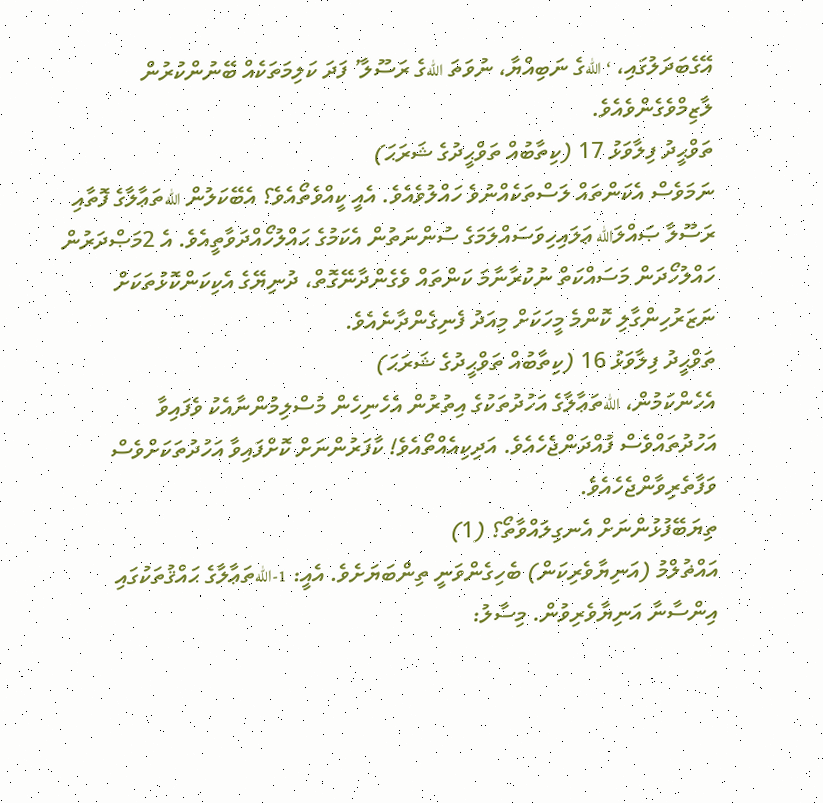އޭގެބަދަލުގައި، ‘اللهގެ ނަބިއްޔާ، ނުވަތަ اللهގެ ރަސޫލާ’ ފަދަ ކަލިމަތަކެއް ބޭނުންކުރުން ލާޒިމްވެގެންވެއެވެ.
ތަވްޙީދު ފިލާވަޅު 17 (ކިތާބުއް ތަވްޙީދުގެ ޝަރަޙަ)
ނަމަވެސް އެކަންތައް ލަސްތަކެއްނުވެ ހައްލުވެއެވެ. އެއީ ކީއްވެތޯއެވެ؟ އެބޭކަލުން اللهތަޢާލާގެ ފޮތާއި ރަސޫލާ ޞައްލަالله ޢަލައިހިވަސައްލަމަގެ ސުންނަތުން އެކަމުގެ ޙައްލުހޯއްދަވާތީއެވެ. އެ 2މަޞްދަރުން ހައްލުހޯދަން މަސައްކަތް ނުކުރާނާމަ ކަންތައް ވެގެންދާނޭގޮތް، ދުނިޔޭގެ އެކިކަންކޮޅުތަކަށް ނަޒަރުހިންގާލި ކޮންމެ މީހަކަށް މިއަދު ފެނިގެންދާނެއެވެ.
ތަވްޙީދު ފިލާވަޅު 16 (ކިތާބުއް ތަވްޙީދުގެ ޝަރަޙަ)
އެހެންކަމުން، اللهތަޢާލާގެ އަހުދުތަކުގެ އިތުރުން އެހެނިހެން މުސްލިމުންނާއެކު ވެފައިވާ އަހުދުތައްވެސް ފުއްދަންޖެހެއެވެ. އަދިކިއެއްތޯއެވެ! ކާފަރުންނަށް ކޮށްފައިވާ އަހުދުތަކަށްވެސް ވަފާތެރިވާންޖެހެއެވެ.
ތިޔަބޭފުޅުންނަށް އެނގިލައްވާތޯ؟ (1)
އައްޡުލްމު (އަނިޔާވެރިކަން) ބެހިގެންވަނީ ތިންބަޔަށެވެ. އެއީ: 1-اللهތަޢާލާގެ ޙައްޤުތަކުގައި އިންސާނާ އަނިޔާވެރިވުން. މިސާލު: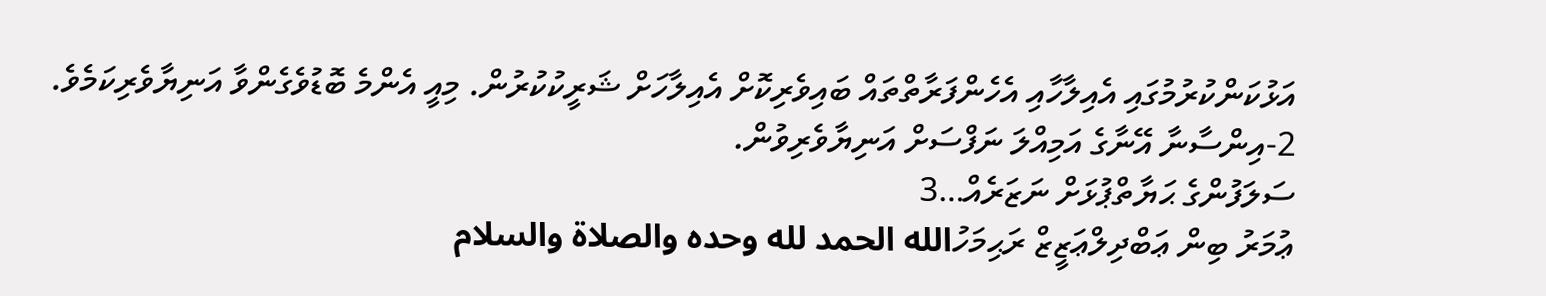އަޅުކަންކުރުމުގައި އެއިލާހާއި އެހެންފަރާތްތައް ބައިވެރިކޮށް އެއިލާހަށް ޝަރީކުކުރުން. މިއީ އެންމެ ބޮޑުވެގެންވާ އަނިޔާވެރިކަމެވެ. 2-އިންސާނާ އޭނާގެ އަމިއްލަ ނަފްސަށް އަނިޔާވެރިވުން.
ސަލަފުންގެ ޙަޔާތްޕުޅަށް ނަޒަރެއް…3
ޢުމަރު ބިން ޢަބްދިލްޢަޒީޒް ރަޙިމަހުالله الحمد لله وحده والصلاة والسلام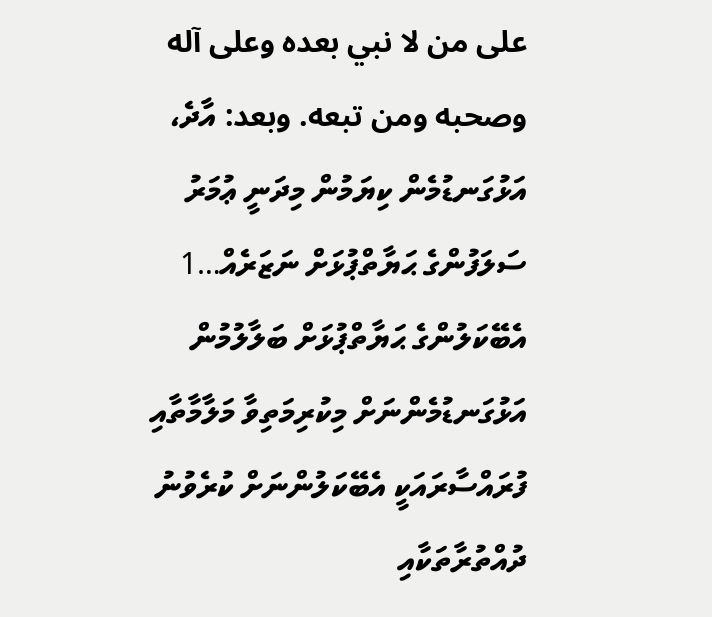على من لا نبي بعده وعلى آله وصحبه ومن تبعه. وبعد: އާދެ، އަޅުގަނޑުމެން ކިޔަމުން މިދަނީ ޢުމަރު
ސަލަފުންގެ ޙަޔާތްޕުޅަށް ނަޒަރެއް…1
އެބޭކަލުންގެ ޙަޔާތްޕުޅަށް ބަލާލުމުން އަޅުގަނޑުމެންނަށް މިކުރިމަތިވާ މަލާމާތާއި ފުރައްސާރައަކީ އެބޭކަލުންނަށް ކުރެވުނު ދުއްތުރާތަކާއި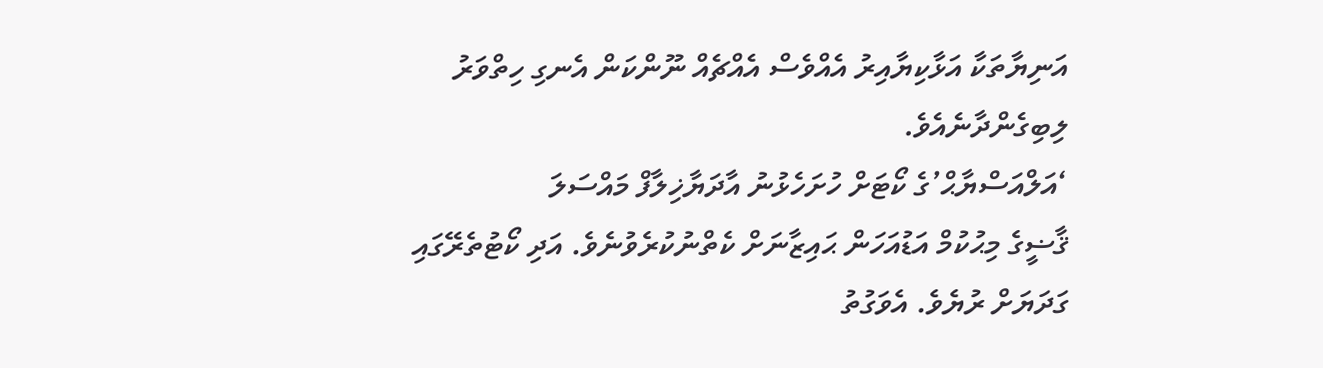އަނިޔާތަކާ އަޅާކިޔާއިރު އެއްވެސް އެއްޗެއް ނޫންކަން އެނގި ހިތްވަރު ލިބިގެންދާނެއެވެ.
‘އަލްއަސްޔާޙް’ގެ ކޯޓަށް ހުށަހެޅުނު އާދަޔާޚިލާފް މައްސަލަ
ޤާޟީގެ މިޙުކުމް އަޑުއަހަން ޙައިޒާނަށް ކެތްނުކުރެވުނެވެ. އަދި ކޯޓުތެރޭގައި ގަދަޔަށް ރުޔެވެ. އެވަގުތު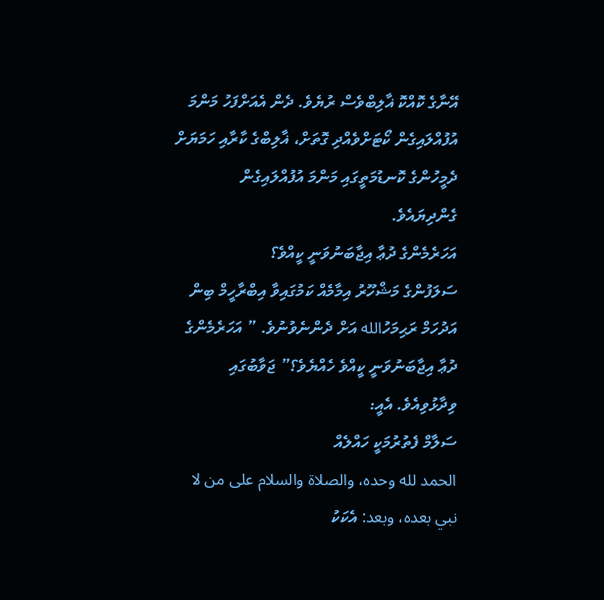އޭނާގެ ކޮއްކޮ ޣާލިބްވެސް ރުޔެވެ. ދެން އެއަށްފަހު މަންމަ އުފުއްލައިގެން ކޯޓަށްވެއްދި ގޮތަށް، ޣާލިބްގެ ކާރާއި ހަމަޔަށް ދެމީހުންގެ ކޮނޑުމަތީގައި މަންމަ އުފުއްލައިގެން ގެންދިޔައެވެ.
އަހަރެމެންގެ ދުޢާ އިޖާބަނުވަނީ ކީއްވެ؟
ސަލަފުންގެ މަޝްހޫރު އިމާމެއް ކަމުގައިވާ އިބްރާހީމް ބިން އަދުހަމް ރަޙިމަހުالله އަށް ދެންނެވުނުވެ. ” އަހަރެމެންގެ ދުޢާ އިޖާބަނުވަނީ ކީއްވެ ހެއްޔެވެ؟” ޖަވާބުގައި ވިދާޅުވިއެވެ. އެއީ:
ސަލާމް ފެތުރުމަކީ ހައްލެއް
الحمد لله وحده، والصلاة والسلام على من لا نبي بعده، وبعد: އެކަކު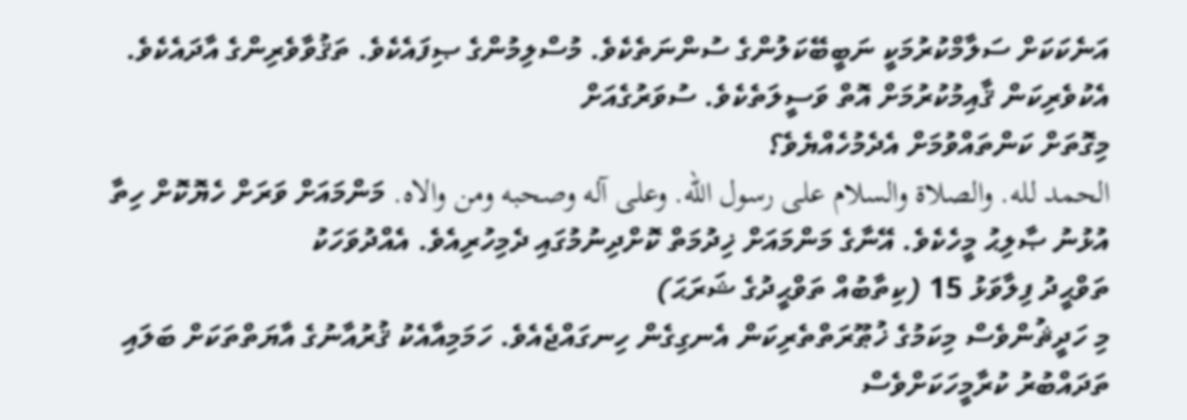އަނެކަކަށް ސަލާމްކުރުމަކީ ނަބީބޭކަލުންގެ ސުންނަތެކެވެ. މުސްލިމުންގެ ޞިފައެކެވެ. ތަޤުވާވެރިންގެ އާދައެކެވެ. އެކުވެރިކަން ޤާއިމުކުރުމަށް އޮތް ވަސީލަތެކެވެ. ސުވަރުގެއަށް
މިގޮތަށް ކަންތައްވުމަށް އެދެމުހެއްޔެވެ؟
الحمد لله. والصلاة والسلام على رسول الله. وعلى آله وصحبه ومن والاه. މަންމައަށް ވަރަށް ހެޔޮކޮށް ހިތާ އުޅުނު ޞާލިޙު މީހެކެވެ. އޭނާގެ މަންމައަށް ޚިދުމަތް ކޮށްދިނުމުގައި ދެމިހުރިއެވެ. އެއްދުވަހަކު
ތަވްޙީދު ފިލާވަޅު 15 (ކިތާބުއް ތަވްޙީދުގެ ޝަރަޙަ)
މި ހަދީޘުންވެސް މިކަމުގެ ޚުޠޫރަތްތެރިކަން އެނގިގެން ހިނގައްޖެއެވެ. ހަމަމިއާއެކު ޤުރުއާނުގެ އާޔަތްތަކަށް ބަލައި ތަދައްބުރު ކުރާމީހަކަށްވެސް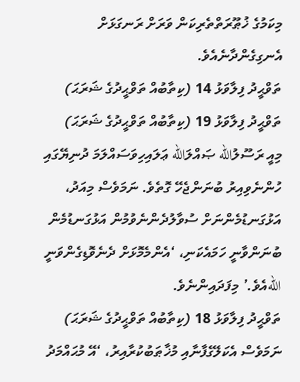މިކަމުގެ ޚުޠޫރަތްތެރިކަން ވަރަށް ރަނގަޅަށް އެނގިގެންދާނެއެވެ.
ތަވްޙީދު ފިލާވަޅު 14 (ކިތާބުއް ތަވްޙީދުގެ ޝަރަޙަ)
ތަވްޙީދު ފިލާވަޅު 19 (ކިތާބުއް ތަވްޙީދުގެ ޝަރަޙަ)
މިއީ ރަސޫލުالله ޞައްލަالله ޢަލައިހިވަސައްލަމަ ދުނިޔޭގައި ހުންނެވިއިރު ބުނަންޖެހޭ ގޮތެވެ. ނަމަވެސް މިއަދު، އަޅުގަނޑުމެންނަށް ސުވާލުދެންނެވުމުން އަޅުގަނޑުމެން ބުނަންވާނީ ހަމައެކަނި، ‘އެންމެމޮޅަށް ދެނެވޮޑިގެންވަނީ اللهއެވެ.’ މިފަދައިންނެވެ.
ތަވްޙީދު ފިލާވަޅު 18 (ކިތާބުއް ތަވްޙީދުގެ ޝަރަޙަ)
ނަމަވެސް އެކަލޭގެފާނާއި މުޚާޠަބުކުރާއިރު، ‘އޭ މުޙައްމަދު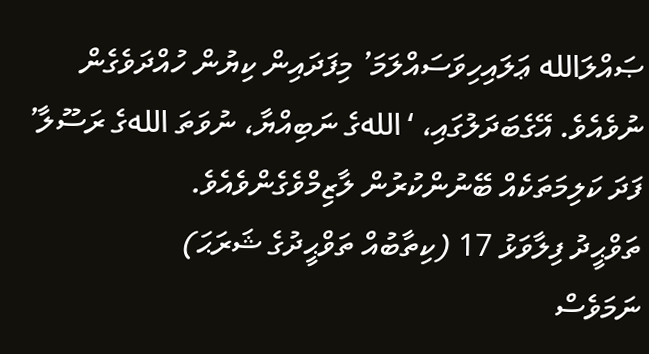ޞައްލަالله ޢަލައިހިވަސައްލަމަ’ މިފަދައިން ކިޔުން ހުއްދަވެގެން ނުވެއެވެ. އޭގެބަދަލުގައި، ‘اللهގެ ނަބިއްޔާ، ނުވަތަ اللهގެ ރަސޫލާ’ ފަދަ ކަލިމަތަކެއް ބޭނުންކުރުން ލާޒިމްވެގެންވެއެވެ.
ތަވްޙީދު ފިލާވަޅު 17 (ކިތާބުއް ތަވްޙީދުގެ ޝަރަޙަ)
ނަމަވެސް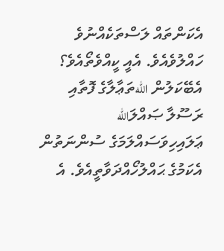އެކަންތައް ލަސްތަކެއްނުވެ ހައްލުވެއެވެ. އެއީ ކީއްވެތޯއެވެ؟ އެބޭކަލުން اللهތަޢާލާގެ ފޮތާއި ރަސޫލާ ޞައްލަالله ޢަލައިހިވަސައްލަމަގެ ސުންނަތުން އެކަމުގެ ޙައްލުހޯއްދަވާތީއެވެ. އެ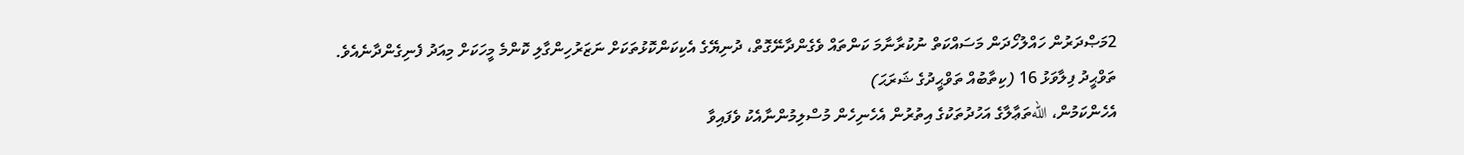2މަޞްދަރުން ހައްލުހޯދަން މަސައްކަތް ނުކުރާނާމަ ކަންތައް ވެގެންދާނޭގޮތް، ދުނިޔޭގެ އެކިކަންކޮޅުތަކަށް ނަޒަރުހިންގާލި ކޮންމެ މީހަކަށް މިއަދު ފެނިގެންދާނެއެވެ.
ތަވްޙީދު ފިލާވަޅު 16 (ކިތާބުއް ތަވްޙީދުގެ ޝަރަޙަ)
އެހެންކަމުން، اللهތަޢާލާގެ އަހުދުތަކުގެ އިތުރުން އެހެނިހެން މުސްލިމުންނާއެކު ވެފައިވާ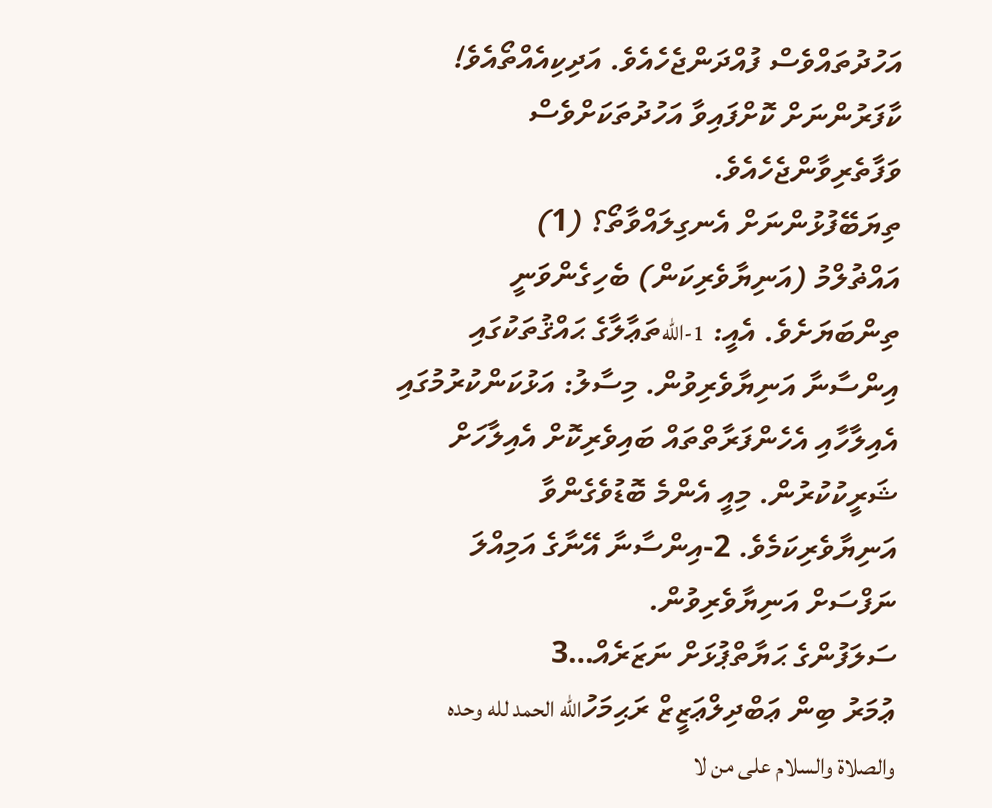އަހުދުތައްވެސް ފުއްދަންޖެހެއެވެ. އަދިކިއެއްތޯއެވެ! ކާފަރުންނަށް ކޮށްފައިވާ އަހުދުތަކަށްވެސް ވަފާތެރިވާންޖެހެއެވެ.
ތިޔަބޭފުޅުންނަށް އެނގިލައްވާތޯ؟ (1)
އައްޡުލްމު (އަނިޔާވެރިކަން) ބެހިގެންވަނީ ތިންބަޔަށެވެ. އެއީ: 1-اللهތަޢާލާގެ ޙައްޤުތަކުގައި އިންސާނާ އަނިޔާވެރިވުން. މިސާލު: އަޅުކަންކުރުމުގައި އެއިލާހާއި އެހެންފަރާތްތައް ބައިވެރިކޮށް އެއިލާހަށް ޝަރީކުކުރުން. މިއީ އެންމެ ބޮޑުވެގެންވާ އަނިޔާވެރިކަމެވެ. 2-އިންސާނާ އޭނާގެ އަމިއްލަ ނަފްސަށް އަނިޔާވެރިވުން.
ސަލަފުންގެ ޙަޔާތްޕުޅަށް ނަޒަރެއް…3
ޢުމަރު ބިން ޢަބްދިލްޢަޒީޒް ރަޙިމަހުالله الحمد لله وحده والصلاة والسلام على من لا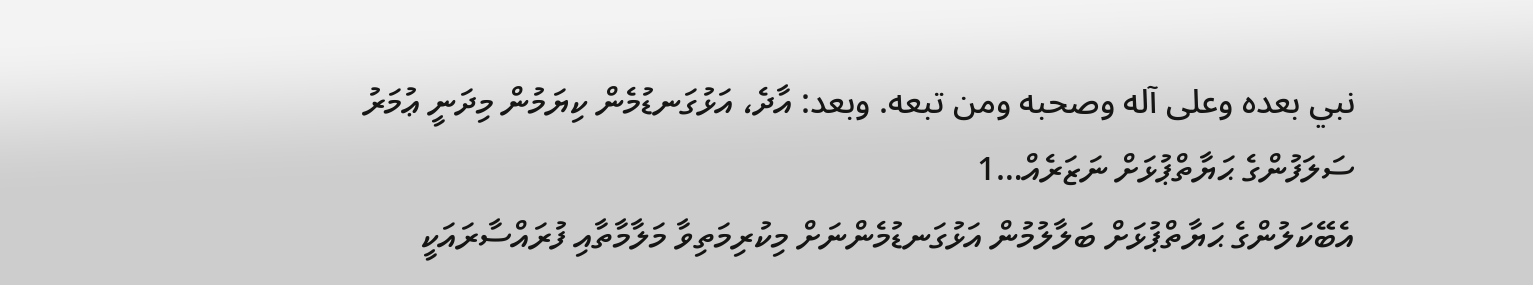نبي بعده وعلى آله وصحبه ومن تبعه. وبعد: އާދެ، އަޅުގަނޑުމެން ކިޔަމުން މިދަނީ ޢުމަރު
ސަލަފުންގެ ޙަޔާތްޕުޅަށް ނަޒަރެއް…1
އެބޭކަލުންގެ ޙަޔާތްޕުޅަށް ބަލާލުމުން އަޅުގަނޑުމެންނަށް މިކުރިމަތިވާ މަލާމާތާއި ފުރައްސާރައަކީ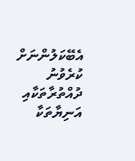އެބޭކަލުންނަށް ކުރެވުނު ދުއްތުރާތަކާއި އަނިޔާތަކާ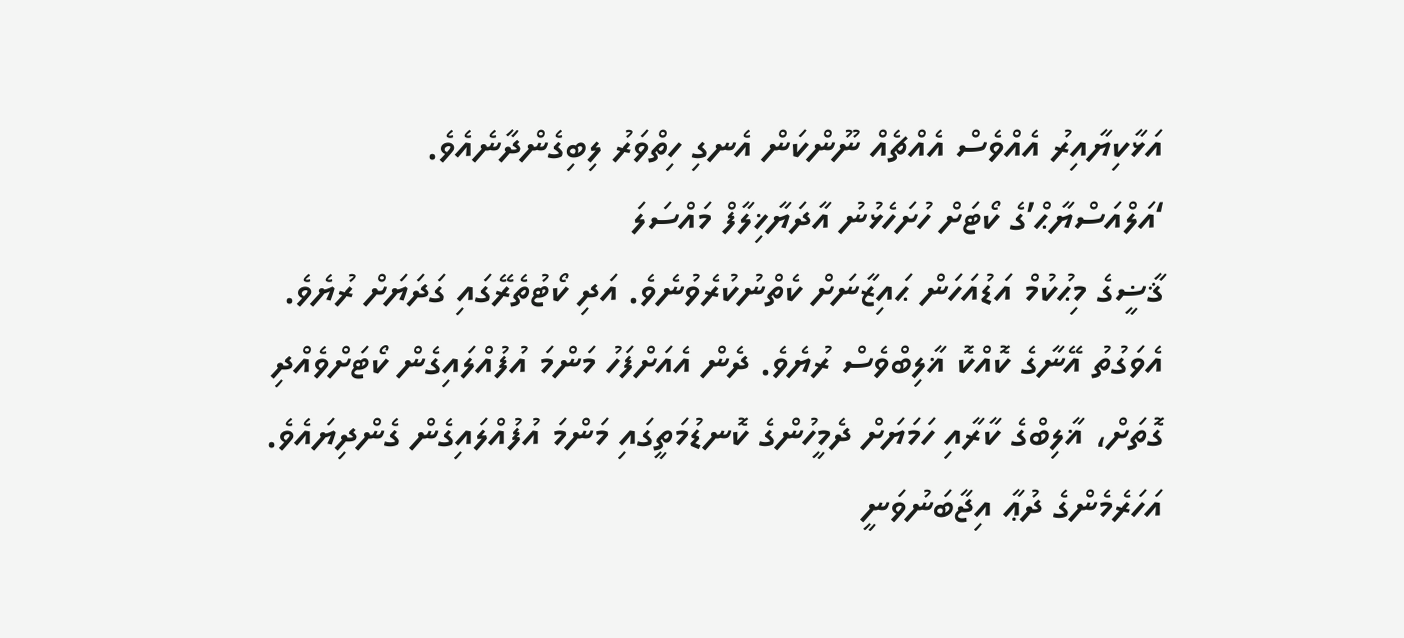އަޅާކިޔާއިރު އެއްވެސް އެއްޗެއް ނޫންކަން އެނގި ހިތްވަރު ލިބިގެންދާނެއެވެ.
‘އަލްއަސްޔާޙް’ގެ ކޯޓަށް ހުށަހެޅުނު އާދަޔާޚިލާފް މައްސަލަ
ޤާޟީގެ މިޙުކުމް އަޑުއަހަން ޙައިޒާނަށް ކެތްނުކުރެވުނެވެ. އަދި ކޯޓުތެރޭގައި ގަދަޔަށް ރުޔެވެ. އެވަގުތު އޭނާގެ ކޮއްކޮ ޣާލިބްވެސް ރުޔެވެ. ދެން އެއަށްފަހު މަންމަ އުފުއްލައިގެން ކޯޓަށްވެއްދި ގޮތަށް، ޣާލިބްގެ ކާރާއި ހަމަޔަށް ދެމީހުންގެ ކޮނޑުމަތީގައި މަންމަ އުފުއްލައިގެން ގެންދިޔައެވެ.
އަހަރެމެންގެ ދުޢާ އިޖާބަނުވަނީ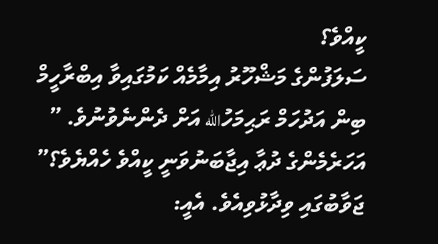ކީއްވެ؟
ސަލަފުންގެ މަޝްހޫރު އިމާމެއް ކަމުގައިވާ އިބްރާހީމް ބިން އަދުހަމް ރަޙިމަހުالله އަށް ދެންނެވުނުވެ. ” އަހަރެމެންގެ ދުޢާ އިޖާބަނުވަނީ ކީއްވެ ހެއްޔެވެ؟” ޖަވާބުގައި ވިދާޅުވިއެވެ. އެއީ: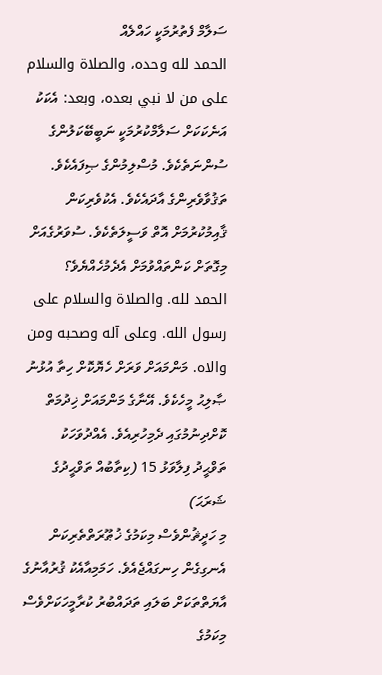ސަލާމް ފެތުރުމަކީ ހައްލެއް
الحمد لله وحده، والصلاة والسلام على من لا نبي بعده، وبعد: އެކަކު އަނެކަކަށް ސަލާމްކުރުމަކީ ނަބީބޭކަލުންގެ ސުންނަތެކެވެ. މުސްލިމުންގެ ޞިފައެކެވެ. ތަޤުވާވެރިންގެ އާދައެކެވެ. އެކުވެރިކަން ޤާއިމުކުރުމަށް އޮތް ވަސީލަތެކެވެ. ސުވަރުގެއަށް
މިގޮތަށް ކަންތައްވުމަށް އެދެމުހެއްޔެވެ؟
الحمد لله. والصلاة والسلام على رسول الله. وعلى آله وصحبه ومن والاه. މަންމައަށް ވަރަށް ހެޔޮކޮށް ހިތާ އުޅުނު ޞާލިޙު މީހެކެވެ. އޭނާގެ މަންމައަށް ޚިދުމަތް ކޮށްދިނުމުގައި ދެމިހުރިއެވެ. އެއްދުވަހަކު
ތަވްޙީދު ފިލާވަޅު 15 (ކިތާބުއް ތަވްޙީދުގެ ޝަރަޙަ)
މި ހަދީޘުންވެސް މިކަމުގެ ޚުޠޫރަތްތެރިކަން އެނގިގެން ހިނގައްޖެއެވެ. ހަމަމިއާއެކު ޤުރުއާނުގެ އާޔަތްތަކަށް ބަލައި ތަދައްބުރު ކުރާމީހަކަށްވެސް މިކަމުގެ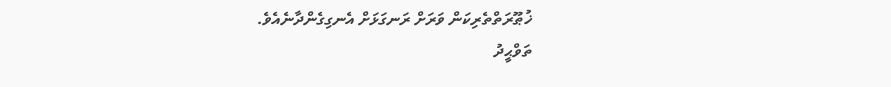ޚުޠޫރަތްތެރިކަން ވަރަށް ރަނގަޅަށް އެނގިގެންދާނެއެވެ.
ތަވްޙީދު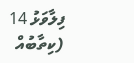ފިލާވަޅު 14 (ކިތާބުއް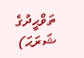ތަވްޙީދުގެ ޝަރަޙަ)